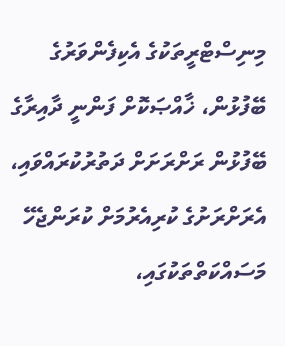މިނިސްޓްރީތަކުގެ އެކިފެންވަރުގެ ބޭފުޅުން، ޚާއްޞަކޮށް ފަންނީ ދާއިރާގެ ބޭފުޅުން ރަށްރަށަށް ދަތުރުކުރައްވައި، އެރަށްރަށުގެ ކުރިއެރުމަށް ކުރަންޖެހޭ މަސައްކަތްތަކުގައި،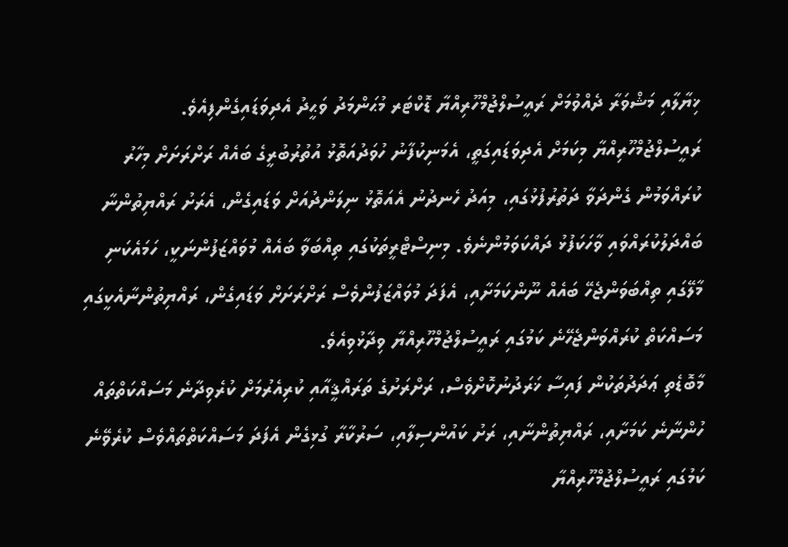ޚިޔާލާއި މަޝްވަރާ ދެއްވުމަށް ރައީސުލްޖުމްހޫރިއްޔާ ޑޮކްޓަރ މުޙަންމަދު ވަޙީދު އެދިވަޑައިގެންފިއެވެ. ރައީސުލްޖުމްހޫރިއްޔާ މިކަމަށް އެދިވަޑައިގަތީ، އެމަނިކުފާނު ހުވަދުއަތޮޅު އުތުރުބުރީގެ ބައެއް ރަށްރަށަށް މިހާރު ކުރައްވަމުން ގެންދަވާ ދަތުރުފުޅުގައި، މިއަދު ހެނދުނު އެއަތޮޅު ނިލަންދުއަށް ވަޑައިގެން، އެރަށު ރައްޔިތުންނާ ބައްދަލުކުރައްވައި ވާހަކަފުޅު ދައްކަވަމުންނެވެ. މިނިސްޓްރީތަކުގައި ތިއްބަވާ ބައެއް މުވައްޒަފުންނަކީ، ހަމައެކަނި މާލޭގައި ތިއްބަވަންޖެހޭ ބައެއް ނޫންކަމަށާއި، އެފަދަ މުވައްޒަފުންވެސް ރަށްރަށަށް ވަޑައިގެން، ރައްޔިތުންނާއެކީގައި މަސައްކަތް ކުރައްވަންޖެހޭނެ ކަމުގައި ރައީސުލްޖުމްހޫރިއްޔާ ވިދާޅުވިއެވެ.
މާބޮޑެތި ޢަދަދުތަކުން ފައިސާ ޚަރަދުނުކޮށްވެސް، ރަށްރަށުގެ ތަރައްޤީއާއި ކުރިއެރުމަށް ކުރެވިދާނެ މަސައްކަތްތައް ހުންނާނެ ކަމަށާއި، ރައްޔިތުންނާއި، ރަށު ކައުންސިލާއި، ސަރުކާރާ ގުޅިގެން އެފަދަ މަސައްކަތްތައްވެސް ކުރެވޭނެ ކަމުގައި ރައީސުލްޖުމްހޫރިއްޔާ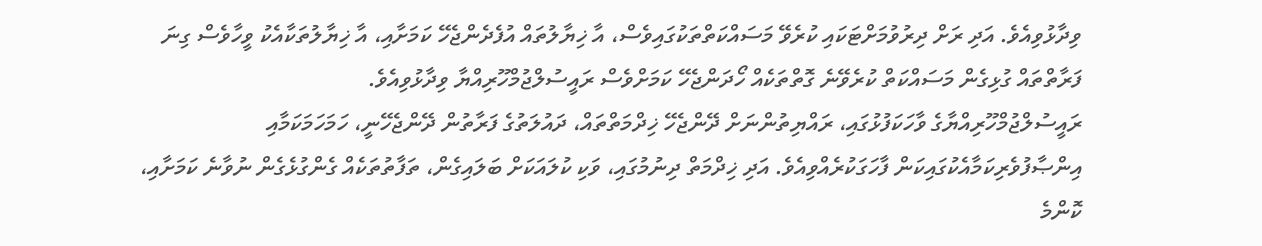ވިދާޅުވިއެވެ. އަދި ރަށް ދިރުވުމަށްޓަކައި ކުރެވޭ މަސައްކަތްތަކުގައިވެސް، އާ ޚިޔާލުތައް އުފެދެންޖެހޭ ކަމަށާއި، އާ ޚިޔާލުތަކާއެކު ވީހާވެސް ގިނަ ފަރާތްތައް ގުޅިގެން މަސައްކަތް ކުރެވޭނެ ގޮތްތަކެއް ހޯދަންޖެހޭ ކަމަށްވެސް ރައީސުލްޖުމްހޫރިއްޔާ ވިދާޅުވިއެވެ.
ރައީސުލްޖުމްހޫރިއްޔާގެ ވާހަކަފުޅުގައި، ރައްޔިތުންނަށް ދޭންޖެހޭ ޚިދްމަތްތައް، ދައުލަތުގެ ފަރާތުން ދޭންޖެހޭނީ، ހަމަހަމަކަމާއި އިންޞާފުވެރިކަމާއެކުގައިކަން ފާހަގަކުރެއްވިއެވެ. އަދި ޚިދްމަތް ދިނުމުގައި، ވަކި ކުލައަކަށް ބަލައިގެން، ތަފާތުތަކެއް ގެންގުޅެގެން ނުވާނެ ކަމަށާއި، ކޮންމެ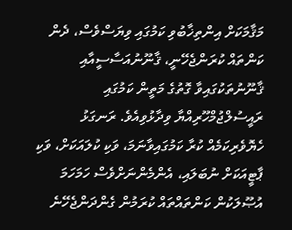މަޤާމަކަށް އިންތިޚާބުވި ކަމުގައި ވިޔަސްވެސް، ދެން ކަންތައް ކުރަންޖެހޭނީ، ޤާނޫނުއަސާސީއާއި ޤާނޫނުތަކުގައިވާ ގޮތުގެ މަތީން ކަމުގައި ރައީސުލްޖުމްހޫރިއްޔާ ވިދާޅުވިއެވެ. ރަނގަޅު ހެޔޮވެރިކަމެއް ކުރާ ކަމުގައިވާނަމަ، ވަކި ކުލައަކަށް، ވަކި ޕާޓީއަކަށް ނުބަލައި، އެންމެންނަށްވެސް ހަމަހަމަ އުޞޫލަކުން ކަންތައްތައް ކުރަމުން ގެންދަންޖެހޭނެ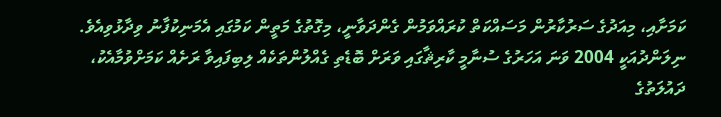ކަމަށާއި، މިއަދުގެ ސަރުކާރުން މަސައްކަތް ކުރައްވަމުން ގެންދަވާނީ، މިގޮތުގެ މަތީން ކަމުގައި އެމަނިކުފާނު ވިދާޅުވިއެވެ.
ނިލަންދުއަކީ 2004 ވަނަ އަހަރުގެ ސުނާމީ ކާރިޘާގައި ވަރަށް ބޮޑެތި ގެއްލުންތަކެއް ލިބިފައިވާ ރަށެއް ކަމަށްވުމާއެކު، ދައުލަތުގެ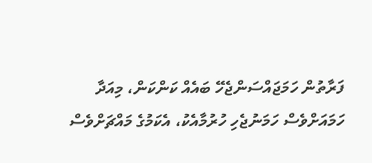ފަރާތުން ހަމަޖައްސަންޖެހޭ ބައެއް ކަންކަން، މިއަދާ ހަމައަށްވެސް ހަމަނުޖެހި ހުރުމާއެކު، އެކަމުގެ މައްޗަށްވެސް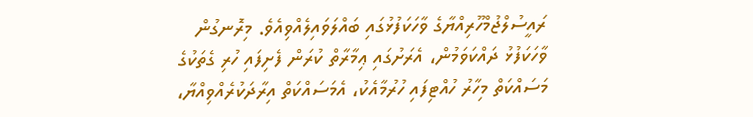ރައީސުލްޖުމްހޫރިއްޔާގެ ވާހަކަފުޅުގައި ބައްލަވައިލެއްވިއެވެ. މިރޮނގުން ވާހަކަފުޅު ދައްކަވަމުން، އެރަށުގައި ޢިމާރާތް ކުރަން ފެށިފައި ހުރި ގެތަކުގެ މަސައްކަތް މިހާރު ހުއްޓިފައި ހުރުމާއެކު، އެމަސައްކަތް އިރާދަކުރެއްވިއްޔާ،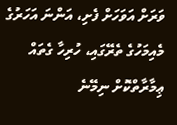ވަރަށް އަވަހަށް ފެށި، އަންނަ އަހަރުގެ މެއިމަހުގެ ތެރޭގައި، ހުރިހާ ގެތައް ޢިމާރާތްކޮށް ނިމޭނެ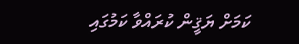ކަމަށް ޔަޤީން ކުރައްވާ ކަމުގައި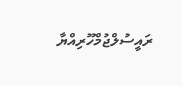ރައީސުލްޖުމްހޫރިއްޔާ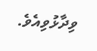ވިދާޅުވިއެވެ.